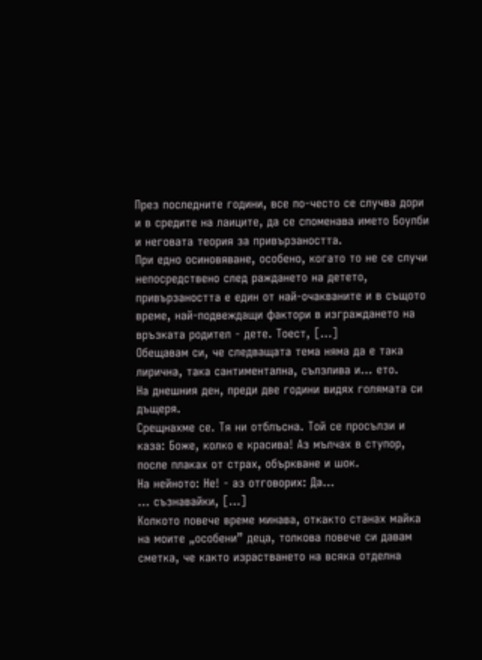През последните години, все по-често се случва дори и в средите на лаиците, да се споменава името Боулби и неговата теория за привързаността.
При едно осиновяване, особено, когато то не се случи непосредствено след раждането на детето, привързаността е един от най-очакваните и в същото време, най-подвеждащи фактори в изграждането на връзката родител - дете. Тоест, [...]
Обещавам си, че следващата тема няма да е така лирична, така сантиментална, сълзлива и… ето.
На днешния ден, преди две години видях голямата си дъщеря.
Срещнахме се. Тя ни отблъсна. Той се просълзи и каза: Боже, колко е красива! Аз мълчах в ступор, после плаках от страх, объркване и шок.
На нейното: Не! - аз отговорих: Да…
… съзнавайки, [...]
Колкото повече време минава, откакто станах майка на моите „особени” деца, толкова повече си давам сметка, че както израстването на всяка отделна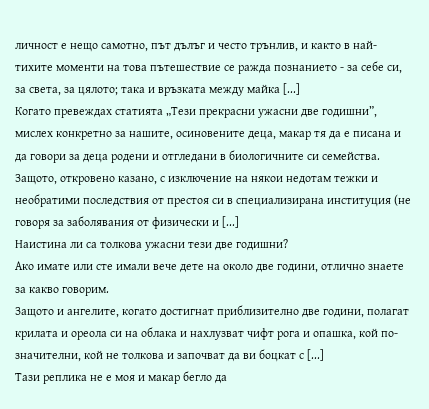личност е нещо самотно, път дълъг и често трънлив, и както в най-тихите моменти на това пътешествие се ражда познанието - за себе си, за света, за цялото; така и връзката между майка [...]
Когато превеждах статията „Тези прекрасни ужасни две годишни”, мислех конкретно за нашите, осиновените деца, макар тя да е писана и да говори за деца родени и отгледани в биологичните си семейства.
Защото, откровено казано, с изключение на някои недотам тежки и необратими последствия от престоя си в специализирана институция (не говоря за заболявания от физически и [...]
Наистина ли са толкова ужасни тези две годишни?
Ако имате или сте имали вече дете на около две години, отлично знаете за какво говорим.
Защото и ангелите, когато достигнат приблизително две години, полагат крилата и ореола си на облака и нахлузват чифт рога и опашка, кой по-значителни, кой не толкова и започват да ви боцкат с [...]
Тази реплика не е моя и макар бегло да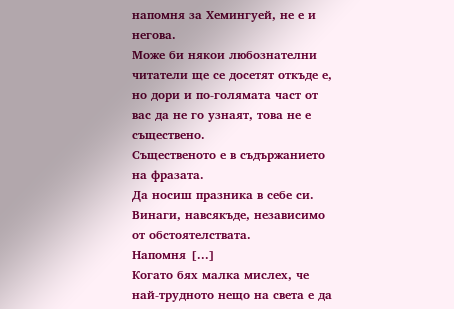напомня за Хемингуей, не е и негова.
Може би някои любознателни читатели ще се досетят откъде е, но дори и по-голямата част от вас да не го узнаят, това не е съществено.
Същественото е в съдържанието на фразата.
Да носиш празника в себе си. Винаги, навсякъде, независимо от обстоятелствата.
Напомня [...]
Когато бях малка мислех, че най-трудното нещо на света е да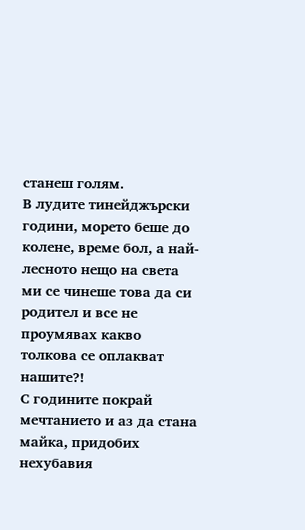станеш голям.
В лудите тинейджърски години, морето беше до колене, време бол, а най-лесното нещо на света ми се чинеше това да си родител и все не проумявах какво толкова се оплакват нашите?!
С годините покрай мечтанието и аз да стана майка, придобих нехубавия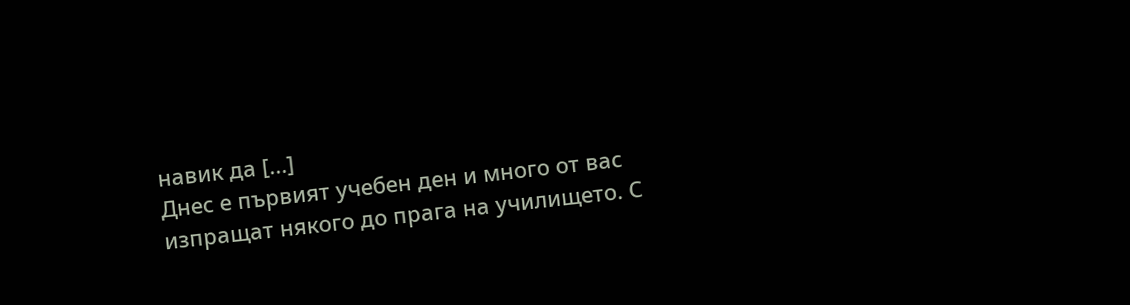навик да [...]
Днес е първият учебен ден и много от вас изпращат някого до прага на училището. С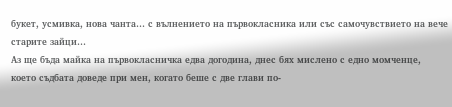букет, усмивка, нова чанта… с вълнението на първокласника или със самочувствието на вече старите зайци…
Аз ще бъда майка на първокласничка едва догодина, днес бях мислено с едно момченце, което съдбата доведе при мен, когато беше с две глави по-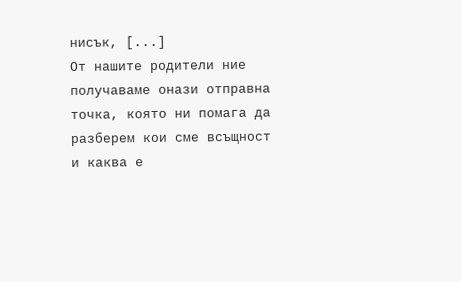нисък, [...]
От нашите родители ние получаваме онази отправна точка, която ни помага да разберем кои сме всъщност и каква е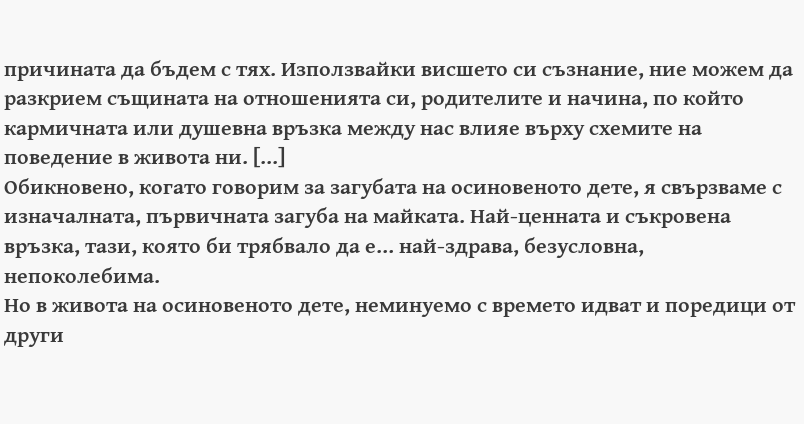причината да бъдем с тях. Използвайки висшето си съзнание, ние можем да разкрием същината на отношенията си, родителите и начина, по който кармичната или душевна връзка между нас влияе върху схемите на поведение в живота ни. [...]
Обикновено, когато говорим за загубата на осиновеното дете, я свързваме с изначалната, първичната загуба на майката. Най-ценната и съкровена връзка, тази, която би трябвало да е… най-здрава, безусловна, непоколебима.
Но в живота на осиновеното дете, неминуемо с времето идват и поредици от други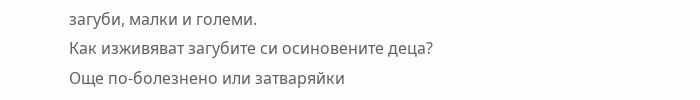загуби, малки и големи.
Как изживяват загубите си осиновените деца?
Още по-болезнено или затваряйки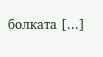болката [...]